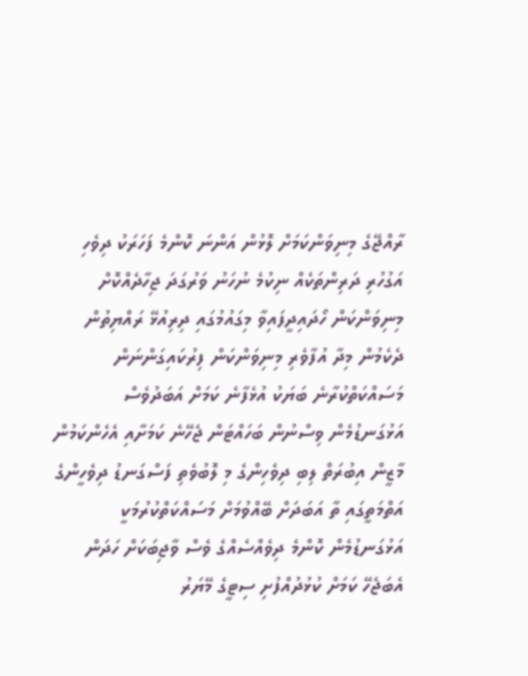ރާއްޖޭގެ މިނިވަންކަމަށް ލޮޅުން އަންނަ ކޮންމެ ފަހަރަކު ދިވެހި އަގުހުރި ދަރިންތަކެއް ނިކުމެ ނުހަނު ވަރުގަދަ ޖިހާދެއްކޮށް މިނިވަންކަން ހޯދައިދީފައިވާ މިގައުމުގައި ދިރިއުޅޭ ރައްޔިތުން ދެކެމުން މިދާ އުފާވެރި މިނިވަންކަން ފިރުކައިގަންނަން މަސައްކަތްކުރާނެ ބަޔަކު އުޅެފާނެ ކަމަށް އަބަދުވެސް އަޅުގަނޑުމެން ވިސްނުން ބަހައްޓަން ޖެހޭނެ ކަމަށާއި އެހެންކަމުން މާޒީން އިބުރަތް ލިބި ދިވެހިންގެ މި ލޮބުވެތި ފަސްގަނޑު ދިވެހީންގެ އަތްމަތީގައި ތާ އަބަދަށް ބޭއްވުމަށް މަސައްކަތްކުރުމަކީ އަޅުގަނޑުމެން ކޮންމެ ދިވެއްސެއްގެ ވެސް ވާޖިބަކަށް ހަދަން އެބަޖެހޭ ކަމަށް ކުޅުދުއްފުށި ސިޓީގެ މޭޔަރު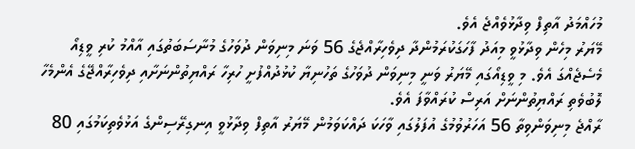މުހައްމަދު އާތިފް ވިދާޅުވެއްޖެ އެވެ.
މޭޔަރު މިހެން ވިދާޅުވީ މިއަދު ފާހަގަކުރަމުންދާ ދިވެހިރާއްޖެގެ 56 ވަނަ މިނިވަން ދުވަހުގެ މުނާސަބަތުގައި އާއްމު ކުރި ވީޑިއޯ މެސެޖެއްގަ އެވެ. މި ވީޑިއޯގައި މޭޔަރު ވަނީ މިނިވަން ދުވަހުގެ ތަހުނިޔާ ކުޅުދުއްފުށީ ހުރިހާ ރައްޔިތުންނަށާއި ދިވެހިރާއްޖޭގެ އެންމެހާ ލޮބުވެތި ރައްޔިތުންނަށް އަރިސް ކުރައްވާފަ އެވެ.
ރާއްޖެ މިނިވަންވިތާ 56 އަހަރުވުމުގެ އުފަލުގައި ވާހަކަ ދައްކަވަމުން މޭޔަރު އާތިފް ވިދާޅުވީ އިނގިރޭސިންގެ އަޅުވެތިކަމުގައި 80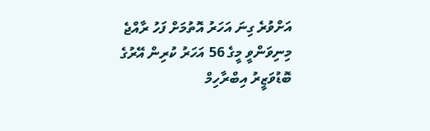އަށްވުރެ ގިނަ އަހަރު އޮތުމަށް ފަހު ރާއްޖެ މިނިވަންވީ މީގެ 56 އަހަރު ކުރިން އޭރުގެ ބޮޑުވަޒީރު އިބްރާހިމް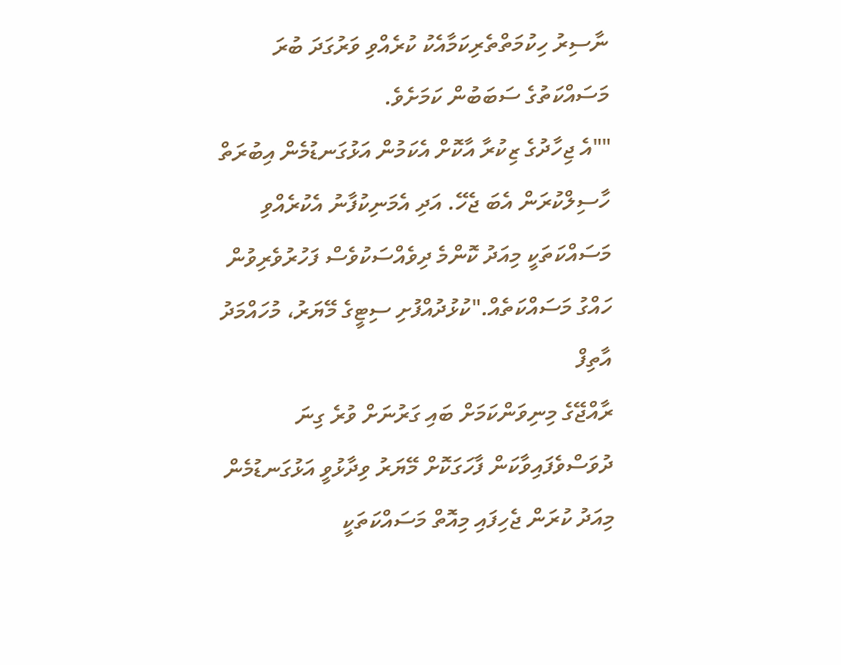ނާސިރު ހިކުމަތްތެރިކަމާއެކު ކުރެއްވި ވަރުގަދަ ބުރަ މަސައްކަތުގެ ސަބަބުން ކަމަށެވެ.
""އެ ޖިހާދުގެ ޒިކުރާ އާކޮށް އެކަމުން އަޅުގަނޑުމެން އިބުރަތް ހާސިލްކުރަން އެބަ ޖެހޭ. އަދި އެމަނިކުފާނު އެކުރެއްވި މަސައްކަތަކީ މިއަދު ކޮންމެ ދިވެއްސަކުވެސް ފަހުރުވެރިވުން ހައްގު މަސައްކަތެއް."ކުޅުދުއްފުށި ސިޓީގެ މޭޔަރު، މުހައްމަދު އާތިފް
ރާއްޖޭގެ މިނިވަންކަމަށް ބައި ގަރުނަށް ވުރެ ގިނަ ދުވަސްވެފައިވާކަން ފާހަގަކޮށް މޭޔަރު ވިދާޅުވީ އަޅުގަނޑުމެން މިއަދު ކުރަން ޖެހިފައި މިއޮތް މަސައްކަތަކީ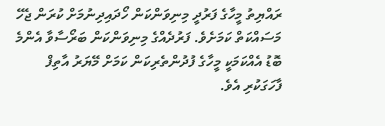ރައްޔިތު މީހާގެ ފަރުދީ މިނިވަންކަން ހޯދައިދިނުމަށް ކުރަން ޖެހޭ މަސައްކަތް ކަމަށެވެ. ފަރުދެއްގެ މިނިވަންކަން ބަރޯސާވާ އެންމެ ބޮޑު އެއްކަމަކީ މީހާގެ ފުދުންތެރިކަން ކަމަށް މޭޔަރު އާތިފް ފާހަގަކުރި އެވެ.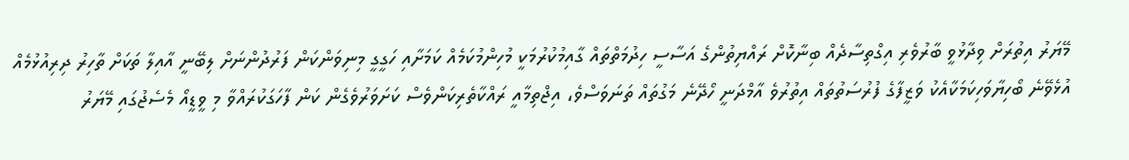މޭޔަރު އިތުރަށް ވިދާޅުވީ ބާރުވެރި އިގްތިސާދެއް ބިނާކޮށް ރައްޔިތުންގެ އަސާސީ ހިދުމަތްތައް ގާއިމުކުރުމަކީ މުހިންމުކަމެއް ކަމަށާއި ހަގީގީ މިނިވަންކަން ފަރުދުންނަށް ލިބޭނީ އާއިލާ ތަކަށް ތާހިރު ދިރިއުޅުމެއް އުޅެވޭނެ ބޯހިޔާވަހިކަމަކާއެކު ވަޒީފާގެ ފުރުސަތުތައް އިތުރުވެ އާމްދަނީ ހޯދޭނެ މަގުތައް ތަނަވަސްވެ، އިޖްތިމާއީ ރައްކާތެރިކަންވެސް ކަށަވަރުވެގެން ކަން ފާހަގަކުރައްވާ މި ވީޑީއޯ މެސެޖުގައި މޭޔަރު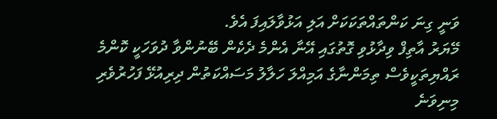ވަނީ ގިނަ ކަންތައްތަކަކަށް އަލި އަޅުވާލައިފަ އެވެ.
މޭޔަރު އާތިފް ވިދާޅުވި ގޮތުގައި އޭނާ އެންމެ ދެކެން ބޭނުންވާ ދުވަހަކީ ކޮންމެ ރައްޔިތަކީވެސް ތިމަންނާގެ އަމިއްލަ ހަލާލު މަސައްކަތުން ދިރިއުޅޭ ފަހުރުވެރި މިނިވަނެ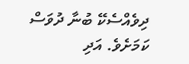ދިވެއްސެކޭ ބުނާ ދުވަސް ކަމަށެވެ. އަދި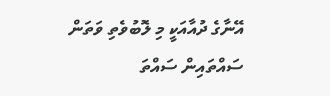އޭނާގެ ދުއާއަކީ މި ލޮބުވެތި ވަތަން ސައްތައިން ސައްތަ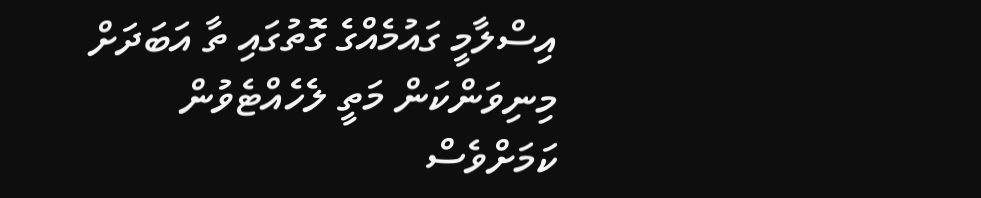އިސްލާމީ ގައުމެއްގެ ގޮތުގައި ތާ އަބަދަށް މިނިވަންކަން މަތީ ލެހެއްޓެވުން ކަމަށްވެސް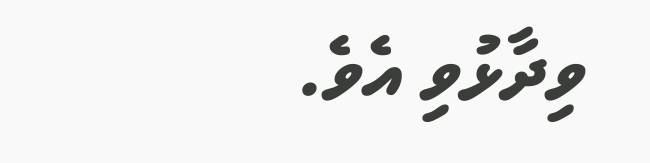ވިދާޅުވި އެވެ.